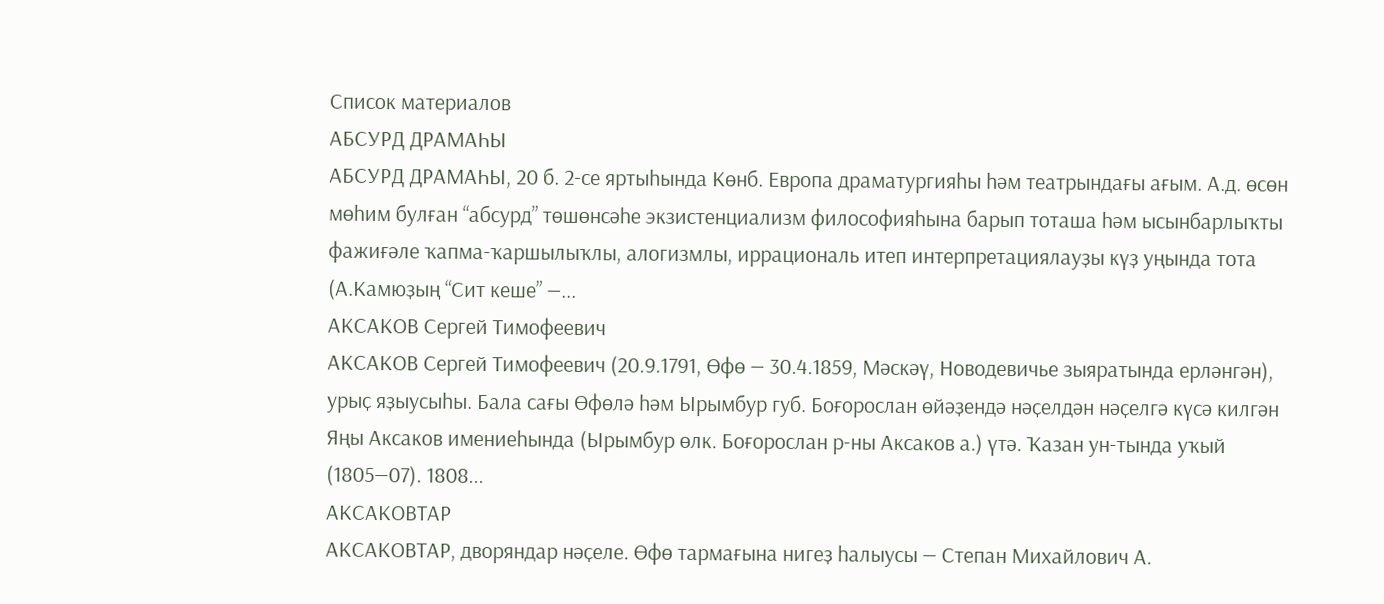Список материалов
АБСУРД ДРАМАҺЫ
АБСУРД ДРАМАҺЫ, 20 б. 2-се яртыһында Көнб. Европа драматургияһы һәм театрындағы ағым. А.д. өсөн мөһим булған “абсурд” төшөнсәһе экзистенциализм философияһына барып тоташа һәм ысынбарлыҡты фажиғәле ҡапма‑ҡаршылыҡлы, алогизмлы, иррациональ итеп интерпретациялауҙы күҙ уңында тота (А.Камюҙың “Сит кеше” —...
АКСАКОВ Сергей Тимофеевич
АКСАКОВ Сергей Тимофеевич (20.9.1791, Өфө — 30.4.1859, Мәскәү, Новодевичье зыяратында ерләнгән), урыҫ яҙыусыһы. Бала сағы Өфөлә һәм Ырымбур губ. Боғорослан өйәҙендә нәҫелдән нәҫелгә күсә килгән Яңы Аксаков имениеһында (Ырымбур өлк. Боғорослан р‑ны Аксаков а.) үтә. Ҡазан ун‑тында уҡый (1805—07). 1808...
АКСАКОВТАР
АКСАКОВТАР, дворяндар нәҫеле. Өфө тармағына нигеҙ һалыусы — Степан Михайлович А.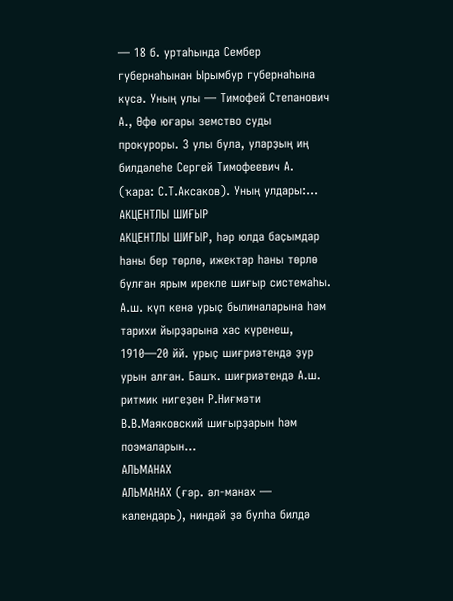— 18 б. уртаһында Сембер губернаһынан Ырымбур губернаһына күсә. Уның улы — Тимофей Степанович А., Өфө юғары земство суды прокуроры. 3 улы була, уларҙың иң билдәлеһе Сергей Тимофеевич А. (ҡара: С.Т.Аксаков). Уның улдары:...
АКЦЕНТЛЫ ШИҒЫР
АКЦЕНТЛЫ ШИҒЫР, һәр юлда баҫымдар һаны бер төрлө, ижектәр һаны төрлө булған ярым ирекле шиғыр системаһы. А.ш. күп кенә урыҫ былиналарына һәм тарихи йырҙарына хас күренеш, 1910—20 йй. урыҫ шиғриәтендә ҙур урын алған. Башҡ. шиғриәтендә А.ш. ритмик нигеҙен Р.Ниғмәти В.В.Маяковский шиғырҙарын һәм поэмаларын...
АЛЬМАНАХ
АЛЬМАНАХ (ғәр. әл‑манах — календарь), ниндәй ҙә булһа билдә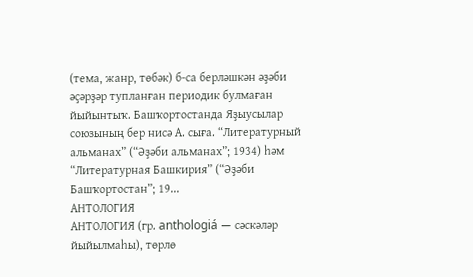(тема, жанр, төбәк) б‑са берләшкән әҙәби әҫәрҙәр тупланған периодик булмаған йыйынтыҡ. Башҡортостанда Яҙыусылар союзының бер нисә А. сыға. “Литературный альманах” (“Әҙәби альманах”; 1934) һәм “Литературная Башкирия” (“Әҙәби Башҡортостан”; 19...
АНТОЛОГИЯ
АНТОЛОГИЯ (гр. anthologiá — сәскәләр йыйылмаһы), төрлө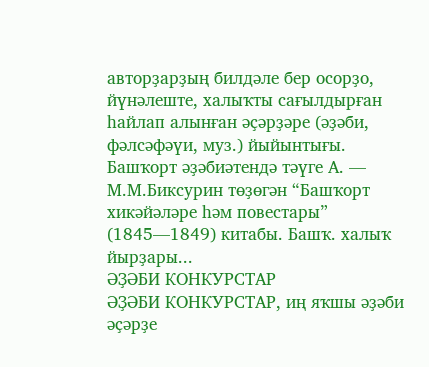авторҙарҙың билдәле бер осорҙо, йүнәлеште, халыҡты сағылдырған һайлап алынған әҫәрҙәре (әҙәби, фәлсәфәүи, муз.) йыйынтығы. Башҡорт әҙәбиәтендә тәүге А. — М.М.Биксурин төҙөгән “Башҡорт хикәйәләре һәм повестары” (1845—1849) китабы. Башҡ. халыҡ йырҙары...
ӘҘӘБИ КОНКУРСТАР
ӘҘӘБИ КОНКУРСТАР, иң яҡшы әҙәби әҫәрҙе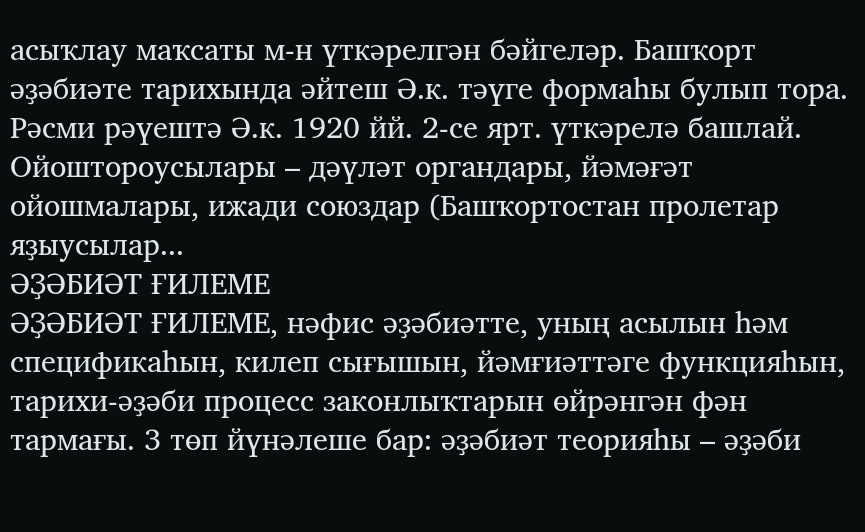асыҡлау маҡсаты м‑н үткәрелгән бәйгеләр. Башҡорт әҙәбиәте тарихында әйтеш Ә.к. тәүге формаһы булып тора. Рәсми рәүештә Ә.к. 1920 йй. 2‑се ярт. үткәрелә башлай. Ойоштороусылары – дәүләт органдары, йәмәғәт ойошмалары, ижади союздар (Башҡортостан пролетар яҙыусылар...
ӘҘӘБИӘТ ҒИЛЕМЕ
ӘҘӘБИӘТ ҒИЛЕМЕ, нәфис әҙәбиәтте, уның асылын һәм спецификаһын, килеп сығышын, йәмғиәттәге функцияһын, тарихи‑әҙәби процесс законлыҡтарын өйрәнгән фән тармағы. 3 төп йүнәлеше бар: әҙәбиәт теорияһы – әҙәби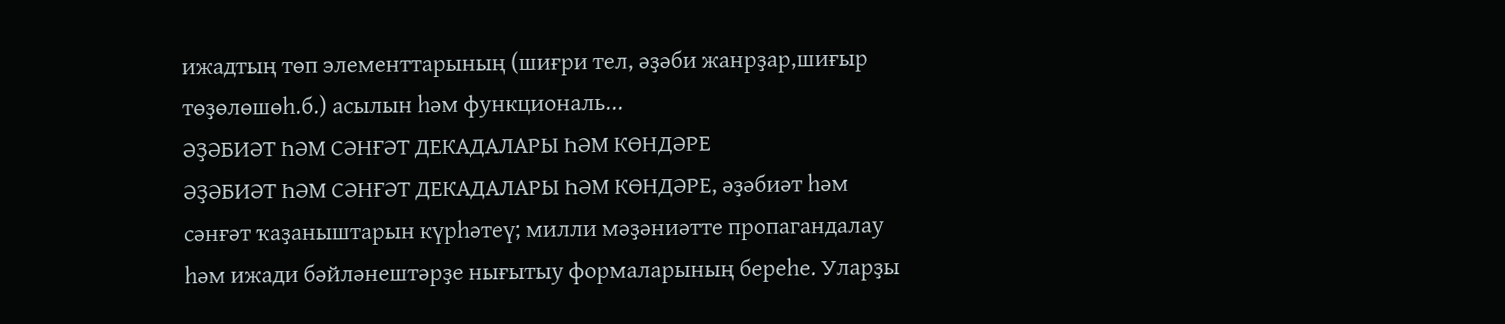ижадтың төп элементтарының (шиғри тел, әҙәби жанрҙар,шиғыр төҙөлөшөһ.б.) асылын һәм функциональ...
ӘҘӘБИӘТ ҺӘМ СӘНҒӘТ ДЕКАДАЛАРЫ ҺӘМ КӨНДӘРЕ
ӘҘӘБИӘТ ҺӘМ СӘНҒӘТ ДЕКАДАЛАРЫ ҺӘМ КӨНДӘРЕ, әҙәбиәт һәм сәнғәт ҡаҙаныштарын күрһәтеү; милли мәҙәниәтте пропагандалау һәм ижади бәйләнештәрҙе нығытыу формаларының береһе. Уларҙы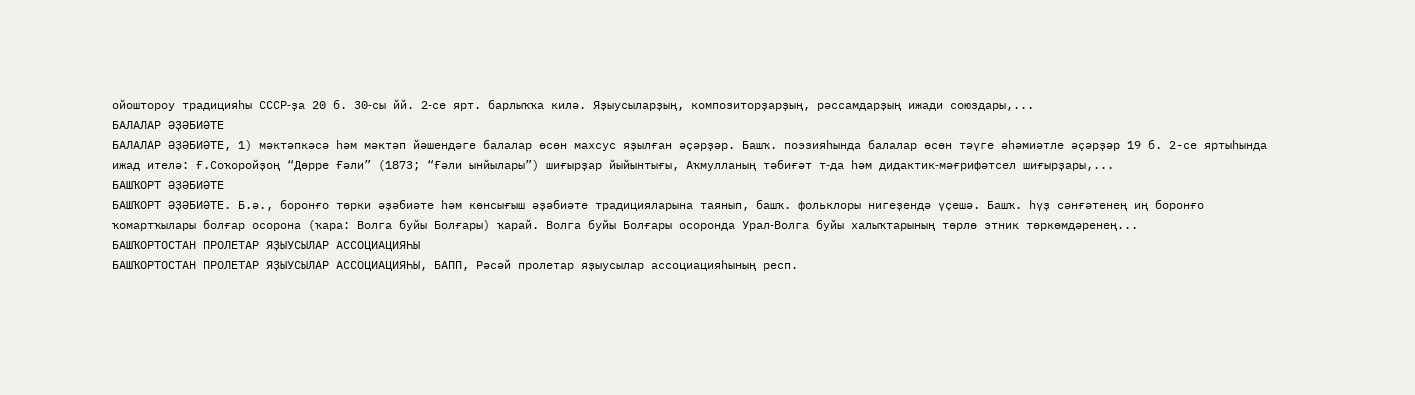ойоштороу традицияһы СССР‑ҙа 20 б. 30‑сы йй. 2‑се ярт. барлыҡҡа килә. Яҙыусыларҙың, композиторҙарҙың, рәссамдарҙың ижади союздары,...
БАЛАЛАР ӘҘӘБИӘТЕ
БАЛАЛАР ӘҘӘБИӘТЕ, 1) мәктәпкәсә һәм мәктәп йәшендәге балалар өсөн махсус яҙылған әҫәрҙәр. Башҡ. поэзияһында балалар өсөн тәүге әһәмиәтле әҫәрҙәр 19 б. 2-се яртыһында ижад ителә: Ғ.Соҡоройҙоң “Дөрре Ғәли” (1873; “Ғәли ынйылары”) шиғырҙар йыйынтығы, Аҡмулланың тәбиғәт т‑да һәм дидактик‑мәғрифәтсел шиғырҙары,...
БАШҠОРТ ӘҘӘБИӘТЕ
БАШҠОРТ ӘҘӘБИӘТЕ. Б.ә., боронғо төрки әҙәбиәте һәм көнсығыш әҙәбиәте традицияларына таянып, башҡ. фольклоры нигеҙендә үҫешә. Башҡ. һүҙ сәнғәтенең иң боронғо ҡомартҡылары болғар осорона (ҡара: Волга буйы Болғары) ҡарай. Волга буйы Болғары осоронда Урал‑Волга буйы халыҡтарының төрлө этник төркөмдәренең...
БАШҠОРТОСТАН ПРОЛЕТАР ЯҘЫУСЫЛАР АССОЦИАЦИЯҺЫ
БАШҠОРТОСТАН ПРОЛЕТАР ЯҘЫУСЫЛАР АССОЦИАЦИЯҺЫ, БАПП, Рәсәй пролетар яҙыусылар ассоциацияһының респ.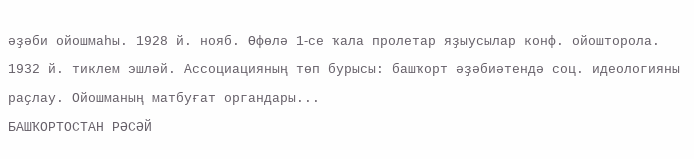әҙәби ойошмаһы. 1928 й. нояб. Өфөлә 1‑се ҡала пролетар яҙыусылар конф. ойошторола. 1932 й. тиклем эшләй. Ассоциацияның төп бурысы: башҡорт әҙәбиәтендә соц. идеологияны раҫлау. Ойошманың матбуғат органдары...
БАШҠОРТОСТАН РӘСӘЙ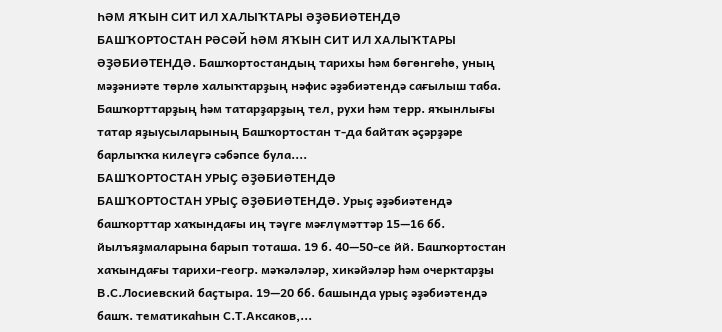ҺӘМ ЯҠЫН СИТ ИЛ ХАЛЫҠТАРЫ ӘҘӘБИӘТЕНДӘ
БАШҠОРТОСТАН РӘСӘЙ ҺӘМ ЯҠЫН СИТ ИЛ ХАЛЫҠТАРЫ ӘҘӘБИӘТЕНДӘ. Башҡортостандың тарихы һәм бөгөнгөһө, уның мәҙәниәте төрлө халыҡтарҙың нәфис әҙәбиәтендә сағылыш таба. Башҡорттарҙың һәм татарҙарҙың тел, рухи һәм терр. яҡынлығы татар яҙыусыларының Башҡортостан т‑да байтаҡ әҫәрҙәре барлыҡҡа килеүгә сәбәпсе була....
БАШҠОРТОСТАН УРЫҪ ӘҘӘБИӘТЕНДӘ
БАШҠОРТОСТАН УРЫҪ ӘҘӘБИӘТЕНДӘ. Урыҫ әҙәбиәтендә башҡорттар хаҡындағы иң тәүге мәғлүмәттәр 15—16 бб. йылъяҙмаларына барып тоташа. 19 б. 40—50‑се йй. Башҡортостан хаҡындағы тарихи-геогр. мәҡәләләр, хикәйәләр һәм очерктарҙы В.С.Лосиевский баҫтыра. 19—20 бб. башында урыҫ әҙәбиәтендә башҡ. тематикаһын С.Т.Аксаков,...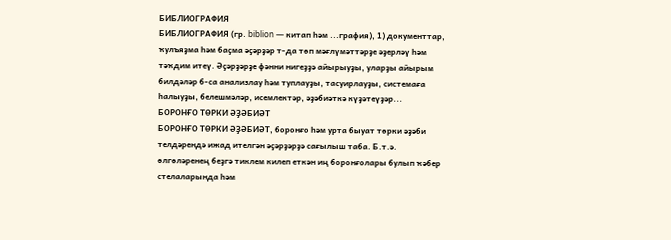БИБЛИОГРАФИЯ
БИБЛИОГРАФИЯ (гр. biblion — китап һәм ...графия), 1) документтар, ҡулъяҙма һәм баҫма әҫәрҙәр т‑да төп мәғлүмәттәрҙе әҙерләү һәм тәҡдим итеү. Әҫәрҙәрҙе фәнни нигеҙҙә айырыуҙы, уларҙы айырым билдәләр б‑са анализлау һәм туплауҙы, тасуирлауҙы, системаға һалыуҙы, белешмәләр, исемлектәр, әҙәбиәткә күҙәтеүҙәр...
БОРОНҒО ТӨРКИ ӘҘӘБИӘТ
БОРОНҒО ТӨРКИ ӘҘӘБИӘТ, боронғо һәм урта быуат төрки әҙәби телдәрендә ижад ителгән әҫәрҙәрҙә сағылыш таба. Б.т.ә. өлгөләренең беҙгә тиклем килеп еткән иң боронғолары булып ҡәбер стелаларында һәм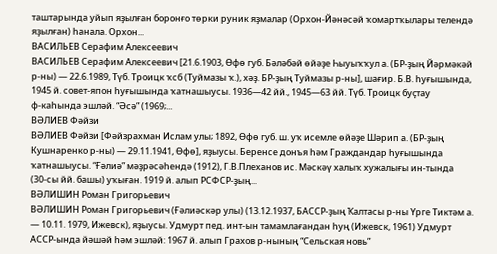таштарында уйып яҙылған боронғо төрки руник яҙмалар (Орхон-Йәнәсәй ҡомартҡылары телендә яҙылған) һанала. Орхон...
ВАСИЛЬЕВ Серафим Алексеевич
ВАСИЛЬЕВ Серафим Алексеевич [21.6.1903, Өфө губ. Бәләбәй өйәҙе Һыуыҡҡул а. (БР‑ҙың Йәрмәкәй р‑ны) — 22.6.1989, Түб. Троицк ҡсб (Туймазы ҡ.), хәҙ. БР‑ҙың Туймазы р‑ны], шағир. Б.В. һуғышында, 1945 й. совет‑япон һуғышында ҡатнашыусы. 1936—42 йй., 1945—63 йй. Түб. Троицк буҫтау ф‑каһында эшләй. “Әсә” (1969;...
ВӘЛИЕВ Фәйзи
ВӘЛИЕВ Фәйзи [Фәйзрахман Ислам улы; 1892, Өфө губ. ш. уҡ исемле өйәҙе Шәрип а. (БР‑ҙың Кушнаренко р‑ны) — 29.11.1941, Өфө], яҙыусы. Беренсе донъя һәм Граждандар һуғышында ҡатнашыусы. “Ғәлиә” мәҙрәсәһендә (1912), Г.В.Плеханов ис. Мәскәү халыҡ хужалығы ин‑тында (30‑сы йй. башы) уҡыған. 1919 й. алып РСФСР‑ҙың...
ВӘЛИШИН Роман Григорьевич
ВӘЛИШИН Роман Григорьевич (Ғәлиәскәр улы) (13.12.1937, БАССР-ҙың Ҡалтасы р‑ны Үрге Тиктәм а. — 10.11. 1979, Ижевск), яҙыусы. Удмурт пед. инт‑ын тамамлағандан һуң (Ижевск, 1961) Удмурт АССР‑ында йәшәй һәм эшләй: 1967 й. алып Грахов р‑нының “Сельская новь”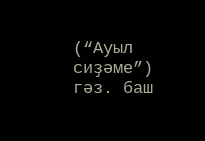(“Ауыл сиҙәме”) гәз. баш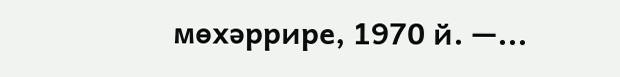мөхәррире, 1970 й. —...